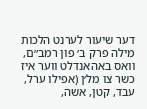דער שיעור לערנט הלכות מילה פרק ב׳ פון רמב״ם, וואס באהאנדלט ווער איז כשר צו מל׳ן (אפילו ערל, עבד, קטן, אשה,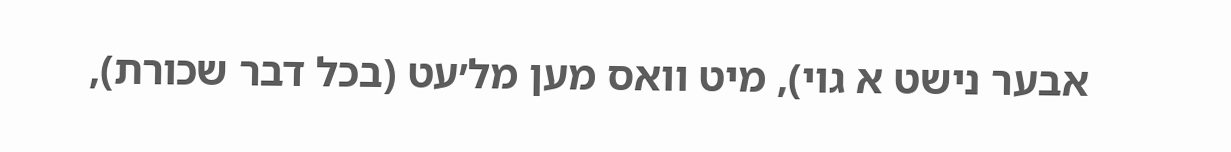אבער נישט א גוי), מיט וואס מען מל׳עט (בכל דבר שכורת),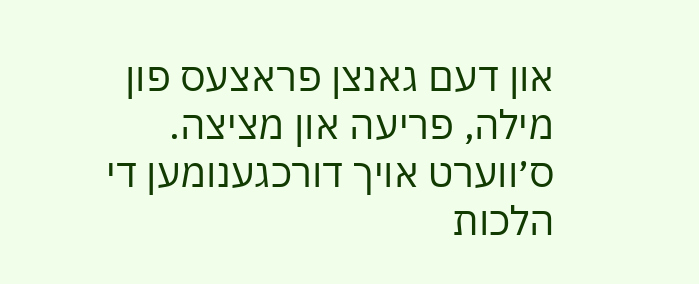און דעם גאנצן פראצעס פון מילה, פריעה און מציצה. ס׳ווערט אויך דורכגענומען די הלכות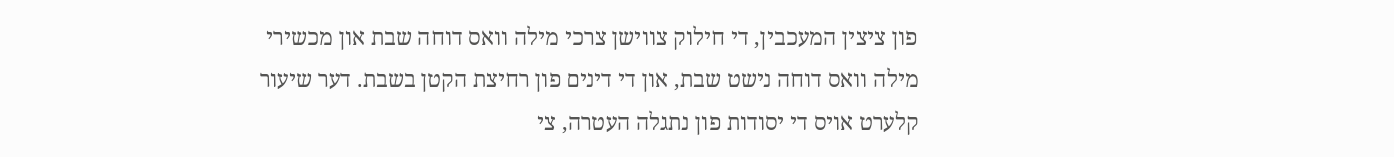פון ציצין המעכבין, די חילוק צווישן צרכי מילה וואס דוחה שבת און מכשירי מילה וואס דוחה נישט שבת, און די דינים פון רחיצת הקטן בשבת. דער שיעור קלערט אויס די יסודות פון נתגלה העטרה, צי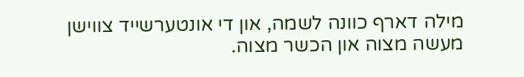מילה דארף כוונה לשמה, און די אונטערשייד צווישן מעשה מצוה און הכשר מצוה.